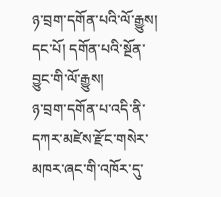ཉ་བྲག་དགོན་པའི་ལོ་རྒྱུས།
དང་པོ། དགོན་པའི་སྔོན་བྱུང་གི་ལོ་རྒྱུས།
ཉ་བྲག་དགོན་པ་འདི་ནི་དཀར་མཛེས་རྫོང་གསེར་མཁར་ཞང་གི་འཁོར་དུ་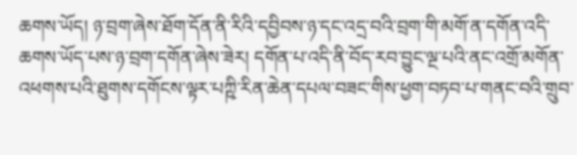ཆགས་ཡོད། ཉ་བྲག་ཞེས་ཐོག་དོན་ནི་རིའི་དབྱིབས་ཉ་དང་འདྲ་བའི་བྲག་གི་མགོ་ན་དགོན་འདི་ཆགས་ཡོད་པས་ཉ་བྲག་དགོན་ཞེས་ཟེར། དགོན་པ་འདི་ནི་བོད་རབ་བྱུང་ལྔ་པའི་ནང་འགྲོ་མགོན་འཕགས་པའི་ཐུགས་དགོངས་ལྟར་པཀྵི་རིན་ཆེན་དཔལ་བཟང་གིས་ཕྱག་བཏབ་པ་གནང་བའི་གྲུབ་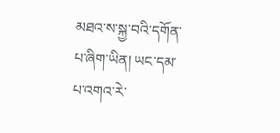མཐའ་ས་སྐྱ་བའི་དགོན་པ་ཞིག་ཡིན། ཡང་དམ་པ་འགའ་རེ་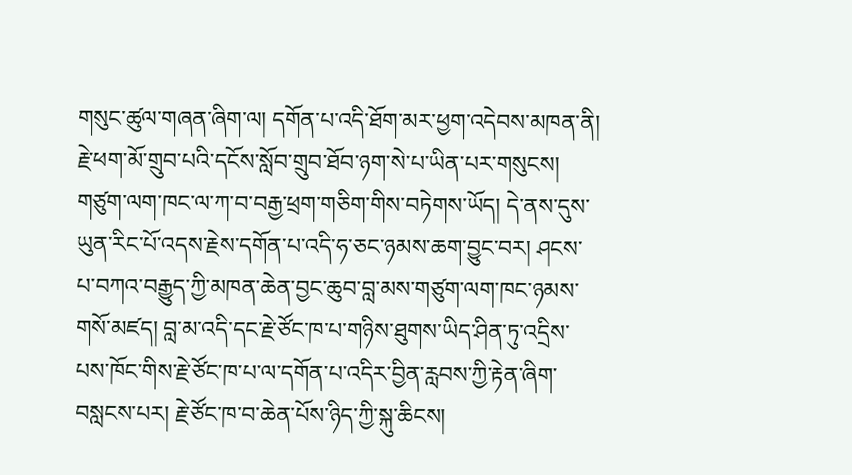གསུང་ཚུལ་གཞན་ཞིག་ལ། དགོན་པ་འདི་ཐོག་མར་ཕྱག་འདེབས་མཁན་ནི། རྗེ་ཕག་མོ་གྲུབ་པའི་དངོས་སློབ་གྲུབ་ཐོབ་ཉག་སེ་པ་ཡིན་པར་གསུངས། གཙུག་ལག་ཁང་ལ་ཀ་བ་བརྒྱ་ཕྲག་གཅིག་གིས་བཏེགས་ཡོད། དེ་ནས་དུས་ཡུན་རིང་པོ་འདས་རྗེས་དགོན་པ་འདི་ཧ་ཅང་ཉམས་ཆག་བྱུང་བར། ཤངས་པ་བཀའ་བརྒྱུད་ཀྱི་མཁན་ཆེན་བྱང་ཆུབ་བླ་མས་གཙུག་ལག་ཁང་ཉམས་གསོ་མཛད། བླ་མ་འདི་དང་རྗེ་ཙོང་ཁ་པ་གཉིས་ཐུགས་ཡིད་ཤིན་ཏུ་འདྲིས་པས་ཁོང་གིས་རྗེ་ཙོང་ཁ་པ་ལ་དགོན་པ་འདིར་བྱིན་རླབས་ཀྱི་རྟེན་ཞིག་བསླངས་པར། རྗེ་ཙོང་ཁ་བ་ཆེན་པོས་ཉིད་ཀྱི་སྐུ་ཆིངས།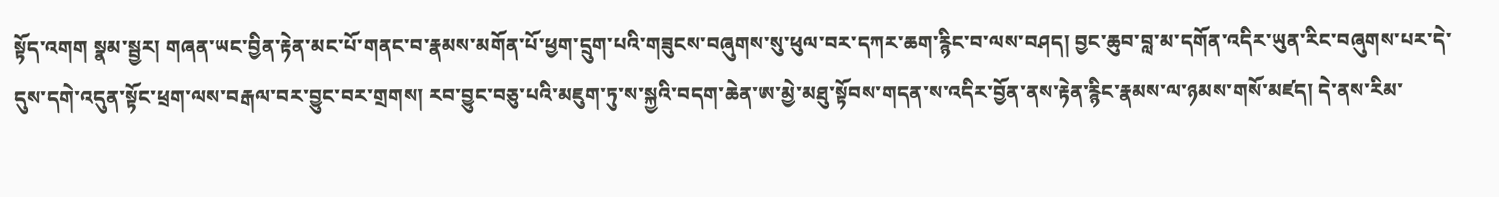སྟོད་འགག སྣམ་སྦྱར། གཞན་ཡང་བྱིན་རྟེན་མང་པོ་གནང་བ་རྣམས་མགོན་པོ་ཕྱག་དྲུག་པའི་གཟུངས་བཞུགས་སུ་ཕུལ་བར་དཀར་ཆག་རྙིང་བ་ལས་བཤད། བྱང་ཆུབ་བླ་མ་དགོན་འདིར་ཡུན་རིང་བཞུགས་པར་དེ་དུས་དགེ་འདུན་སྟོང་ཕྲག་ལས་བརྒལ་བར་བྱུང་བར་གྲགས། རབ་བྱུང་བཅུ་པའི་མཇུག་ཏུ་ས་སྐྱའི་བདག་ཆེན་ཨ་མྱེ་མཐུ་སྟོབས་གདན་ས་འདིར་བྱོན་ནས་རྟེན་རྙིང་རྣམས་ལ་ཉམས་གསོ་མཛད། དེ་ནས་རིམ་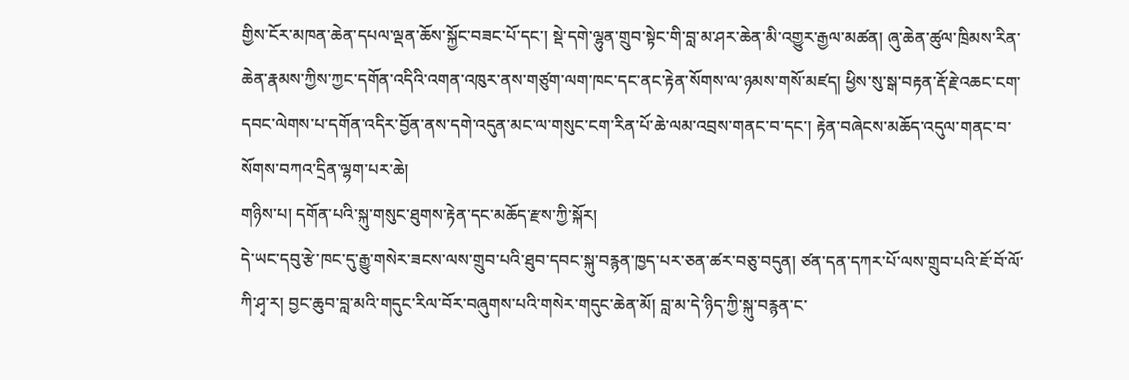གྱིས་ངོར་མཁན་ཆེན་དཔལ་ལྡན་ཆོས་སྐྱོང་བཟང་པོ་དང་། སྡེ་དགེ་ལྷུན་གྲུབ་སྟེང་གི་བླ་མ་ཤར་ཆེན་མི་འགྱུར་རྒྱལ་མཚན། ཞུ་ཆེན་ཚུལ་ཁྲིམས་རིན་ཆེན་རྣམས་ཀྱིས་ཀྱང་དགོན་འདིའི་འགན་འཁུར་ནས་གཙུག་ལག་ཁང་དང་ནང་རྟེན་སོགས་ལ་ཉམས་གསོ་མཛད། ཕྱིས་སུ་སྒ་བརྟན་རྡོ་རྗེ་འཆང་ངག་དབང་ལེགས་པ་དགོན་འདིར་བྱོན་ནས་དགེ་འདུན་མང་ལ་གསུང་ངག་རིན་པོ་ཆེ་ལམ་འབྲས་གནང་བ་དང་། རྟེན་བཞེངས་མཆོད་འདུལ་གནང་བ་སོགས་བཀའ་དྲིན་ལྷག་པར་ཆེ།
གཉིས་པ། དགོན་པའི་སྐུ་གསུང་ཐུགས་རྟེན་དང་མཆོད་རྫས་ཀྱི་སྐོར།
དེ་ཡང་དབུ་རྩེ་ཁང་དུ་རྒྱུ་གསེར་ཟངས་ལས་གྲུབ་པའི་ཐུབ་དབང་སྐུ་བརྙན་ཁྱད་པར་ཅན་ཚར་བཅུ་བདུན། ཙན་དན་དཀར་པོ་ལས་གྲུབ་པའི་ཇོ་བོ་ལོ་ཀི་ཤྭ་ར། བྱང་ཆུབ་བླ་མའི་གདུང་རིལ་བོར་བཞུགས་པའི་གསེར་གདུང་ཆེན་མོ། བླ་མ་དེ་ཉིད་ཀྱི་སྐུ་བརྙན་ང་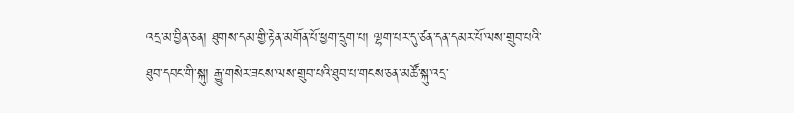འདྲ་མ་བྱིན་ཅན། ཐུགས་དམ་གྱི་རྟེན་མགོན་པོ་ཕྱག་དྲུག་པ། ལྷག་པར་དུ་ཙན་དན་དམར་པོ་ལས་གྲུབ་པའི་ཐུབ་དབང་གི་སྐུ། རྒྱུ་གསེར་ཟངས་ལས་གྲུབ་པའི་ཐུབ་པ་གངས་ཅན་མཚོ་སྐུ་འདྲ་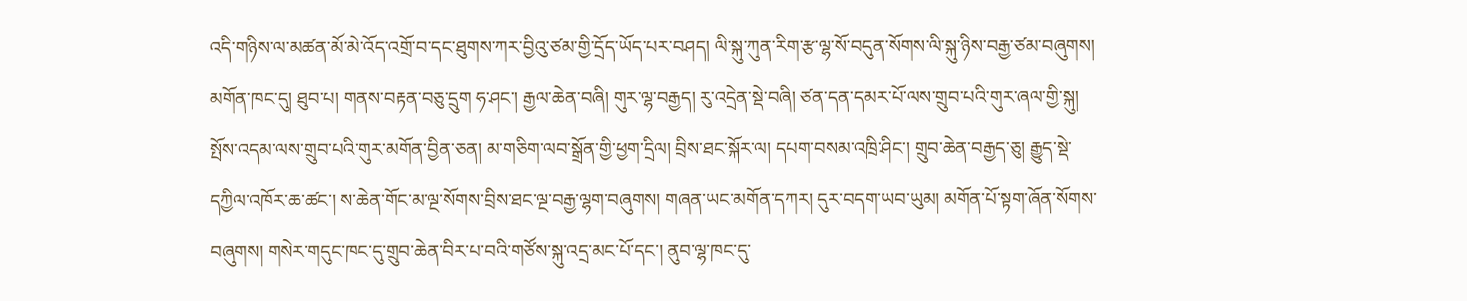འདི་གཉིས་ལ་མཚན་མོ་མེ་འོད་འགྲོ་བ་དང་ཐུགས་ཀར་བྱིའུ་ཙམ་གྱི་དྲོད་ཡོད་པར་བཤད། ལི་སྐུ་ཀུན་རིག་རྩ་ལྷ་སོ་བདུན་སོགས་ལི་སྐུ་ཉིས་བརྒྱ་ཙམ་བཞུགས། མགོན་ཁང་དུ། ཐུབ་པ། གནས་བརྟན་བཅུ་དྲུག ཧ་ཤང་། རྒྱལ་ཆེན་བཞི། གུར་ལྷ་བརྒྱད། རུ་འདྲེན་སྡེ་བཞི། ཙན་དན་དམར་པོ་ལས་གྲུབ་པའི་གུར་ཞལ་གྱི་སྐུ། སྤོས་འདམ་ལས་གྲུབ་པའི་གུར་མགོན་བྱིན་ཅན། མ་གཅིག་ལབ་སྒྲོན་གྱི་ཕྱག་དྲིལ། བྲིས་ཐང་སྐོར་ལ། དཔག་བསམ་འཁྲི་ཤིང་། གྲུབ་ཆེན་བརྒྱད་ཅུ། རྒྱུད་སྡེ་དཀྱིལ་འཁོར་ཆ་ཚང་། ས་ཆེན་གོང་མ་ལྔ་སོགས་བྲིས་ཐང་ལྔ་བརྒྱ་ལྷག་བཞུགས། གཞན་ཡང་མགོན་དཀར། དུར་བདག་ཡབ་ཡུམ། མགོན་པོ་སྟག་ཞོན་སོགས་བཞུགས། གསེར་གདུང་ཁང་དུ་གྲུབ་ཆེན་བིར་པ་བའི་གཙོས་སྐུ་འདྲ་མང་པོ་དང་། ནུབ་ལྷ་ཁང་དུ་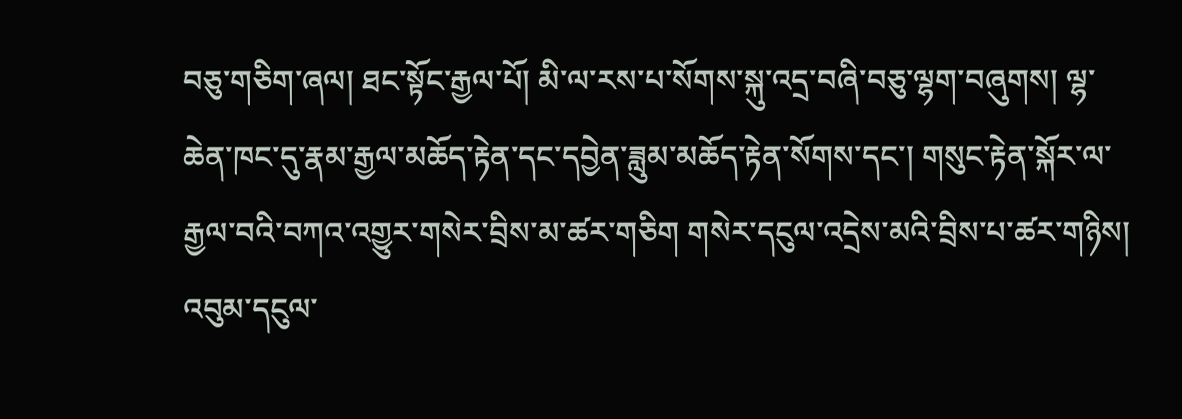བཅུ་གཅིག་ཞལ། ཐང་སྟོང་རྒྱལ་པོ། མི་ལ་རས་པ་སོགས་སྐུ་འདྲ་བཞི་བཅུ་ལྷག་བཞུགས། ལྷ་ཆེན་ཁང་དུ་རྣམ་རྒྱལ་མཆོད་རྟེན་དང་དབྱེན་ཟླུམ་མཆོད་རྟེན་སོགས་དང་། གསུང་རྟེན་སྐོར་ལ་རྒྱལ་བའི་བཀའ་འགྱུར་གསེར་བྲིས་མ་ཚར་གཅིག གསེར་དངུལ་འདྲེས་མའི་བྲིས་པ་ཚར་གཉིས། འབུམ་དངུལ་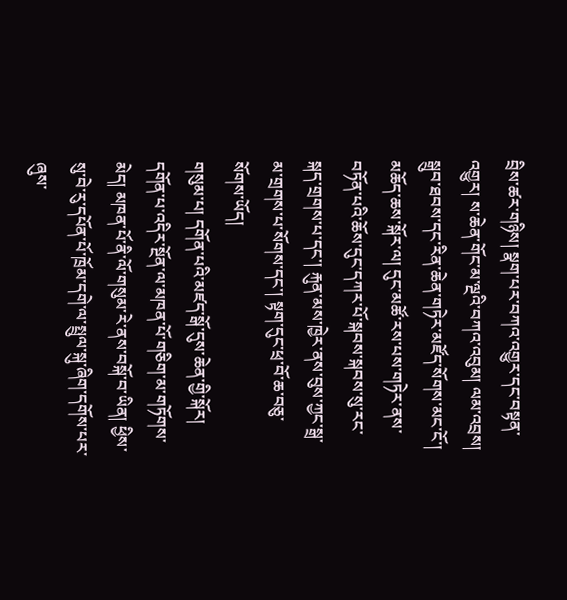བྲིས་ཚར་གཉིས། སྣག་པར་བཀའ་འགྱུར་དང་བསྟན་འགྱུར། ས་ཆེན་གོང་མ་ལྔའི་བཀའ་འབུམ། ལམ་འབྲས། སྒྲུབ་ཐབས་དང་རིན་ཆེན་གཏེར་མཛོད་སོགས་མང་ངོ་། མཆོད་ཆས་སྐོར་ལ། དུང་མཚོ་རས་པས་གཏེར་ནས་བཏོན་པའི་ཆོས་དུང་དཀར་པོ་སྐབས་སྐབས་སུ་རང་སྐད་གྲགས་པ་དང་། རྐུན་མས་ཁྱེར་ནས་བུས་ཀྱང་སྒྲ་མ་གྲགས་པ་སོགས་དང་། སྟག་དུང་ཕྲ་བོ་ཆ་བཅུ་སོགས་ཡོད།
གསུམ་པ། དགོན་པའི་མཛད་སྒོ་དུས་ཆེན་གྱི་སྐོར།
དགོན་པ་འདིར་སྔོན་ལ་མཁན་པོ་གཅིག་མ་གཏོགས་མེད། མཁན་པོ་ནི་ལོ་གསུམ་རེ་ནས་བསྐོ་བ་ཡིན། ཕྱིས་སུ་བེ་རུ་དཔོན་པོ་ཁྲོམ་དགེ་ལ་སྤྲུལ་སྐུ་ཞིག་དགོས་པར་ཞུས་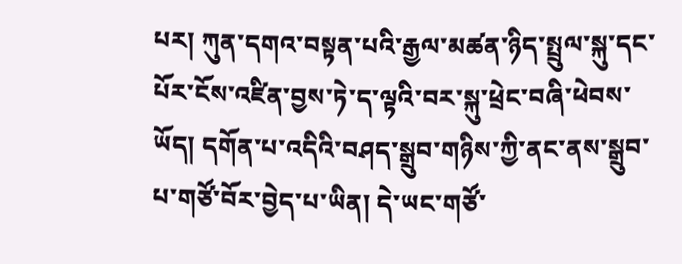པར། ཀུན་དགའ་བསྟན་པའི་རྒྱལ་མཚན་ཉིད་སྤྲུལ་སྐུ་དང་པོར་ངོས་འཛིན་བྱས་ཏེ་ད་ལྟའི་བར་སྐུ་ཕྲེང་བཞི་ཕེབས་ཡོད། དགོན་པ་འདིའི་བཤད་སྒྲུབ་གཉིས་ཀྱི་ནང་ནས་སྒྲུབ་པ་གཙོ་བོར་བྱེད་པ་ཡིན། དེ་ཡང་གཙོ་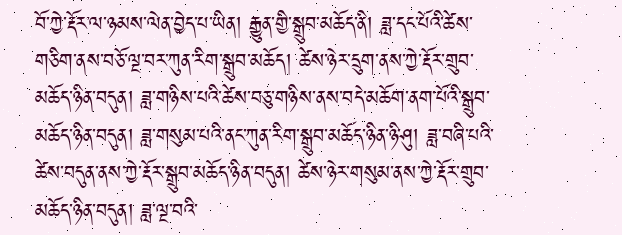བོ་ཀྱེ་རྡོར་ལ་ཉམས་ལེན་བྱེད་པ་ཡིན། རྒྱུན་གྱི་སྒྲུབ་མཆོད་ནི། ཟླ་དང་པོའི་ཚེས་གཅིག་ནས་བཅོ་ལྔ་བར་ཀུན་རིག་སྒྲུབ་མཆོད། ཚེས་ཉེར་དྲུག་ནས་ཀྱེ་རྡོར་གྲུབ་མཆོད་ཉིན་བདུན། ཟླ་གཉིས་པའི་ཚེས་བཅུ་གཉིས་ནས་བདེ་མཆོག་ནག་པོའི་སྒྲུབ་མཆོད་ཉིན་བདུན། ཟླ་གསུམ་པའི་ནང་ཀུན་རིག་སྒྲུབ་མཆོད་ཉིན་ཉི་ཤུ། ཟླ་བཞི་པའི་ཚེས་བདུན་ནས་ཀྱེ་རྡོར་སྒྲུབ་མཆོད་ཉིན་བདུན། ཚེས་ཉེར་གསུམ་ནས་ཀྱེ་རྡོར་གྲུབ་མཆོད་ཉིན་བདུན། ཟླ་ལྔ་བའི་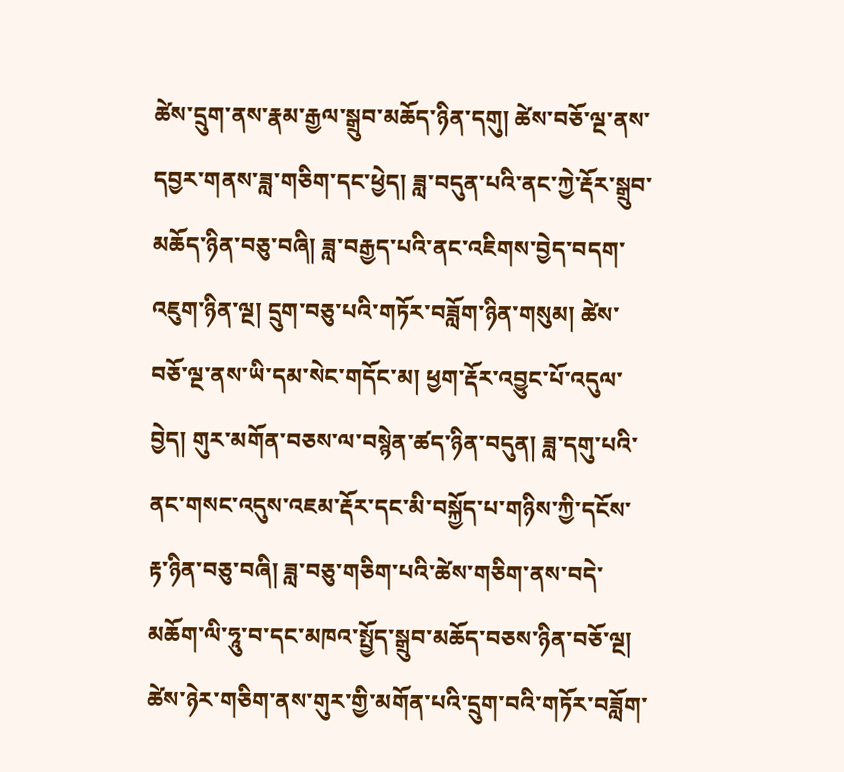ཚེས་དྲུག་ནས་རྣམ་རྒྱལ་སྒྲུབ་མཆོད་ཉིན་དགུ། ཚེས་བཅོ་ལྔ་ནས་དབྱར་གནས་ཟླ་གཅིག་དང་ཕྱེད། ཟླ་བདུན་པའི་ནང་ཀྱེ་རྡོར་སྒྲུབ་མཆོད་ཉིན་བཅུ་བཞི། ཟླ་བརྒྱད་པའི་ནང་འཇིགས་བྱེད་བདག་འཇུག་ཉིན་ལྔ། དྲུག་བཅུ་པའི་གཏོར་བཟློག་ཉིན་གསུམ། ཚེས་བཅོ་ལྔ་ནས་ཡི་དམ་སེང་གདོང་མ། ཕྱག་རྡོར་འབྱུང་པོ་འདུལ་བྱེད། གུར་མགོན་བཅས་ལ་བསྙེན་ཚད་ཉིན་བདུན། ཟླ་དགུ་པའི་ནང་གསང་འདུས་འཇམ་རྡོར་དང་མི་བསྐྱོད་པ་གཉིས་ཀྱི་དངོས་རྟ་ཉིན་བཅུ་བཞི། ཟླ་བཅུ་གཅིག་པའི་ཚེས་གཅིག་ནས་བདེ་མཆོག་ལི་ཧཱུ་བ་དང་མཁའ་སྤྱོད་སྒྲུབ་མཆོད་བཅས་ཉིན་བཅོ་ལྔ། ཚེས་ཉེར་གཅིག་ནས་གུར་གྱི་མགོན་པའི་དྲུག་བའི་གཏོར་བཟློག་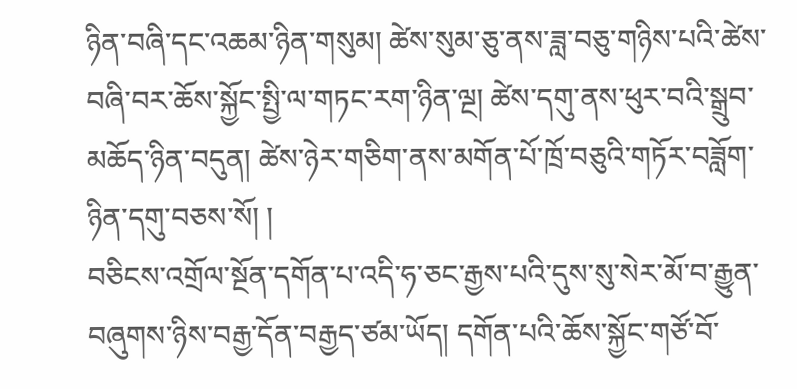ཉིན་བཞི་དང་འཆམ་ཉིན་གསུམ། ཚེས་སུམ་ཅུ་ནས་ཟླ་བཅུ་གཉིས་པའི་ཚེས་བཞི་བར་ཆོས་སྐྱོང་སྤྱི་ལ་གཏང་རག་ཉིན་ལྔ། ཚེས་དགུ་ནས་ཕུར་བའི་སྒྲུབ་མཆོད་ཉིན་བདུན། ཚེས་ཉེར་གཅིག་ནས་མགོན་པོ་ཁྲོ་བཅུའི་གཏོར་བཟློག་ཉིན་དགུ་བཅས་སོ། །
བཅིངས་འགྲོལ་སྔོན་དགོན་པ་འདི་ཧ་ཅང་རྒྱས་པའི་དུས་སུ་སེར་མོ་བ་རྒྱུན་བཞུགས་ཉིས་བརྒྱ་དོན་བརྒྱད་ཙམ་ཡོད། དགོན་པའི་ཆོས་སྐྱོང་གཙོ་བོ་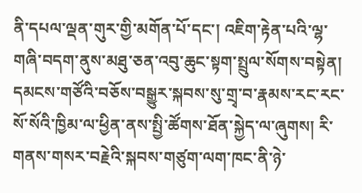ནི་དཔལ་ལྡན་གུར་གྱི་མགོན་པོ་དང་། འཇིག་རྟེན་པའི་ལྷ་གཞི་བདག་ནུས་མཐུ་ཅན་འབུ་ཆུང་སྟག་སྤྲུལ་སོགས་བསྟེན། དམངས་གཙོའི་བཅོས་བསྒྱུར་སྐབས་སུ་གྲྭ་བ་རྣམས་རང་རང་སོ་སོའི་ཁྱིམ་ལ་ཕྱིན་ནས་སྤྱི་ཚོགས་ཐོན་སྐྱེད་ལ་ཞུགས། རི་གནས་གསར་བརྗེའི་སྐབས་གཙུག་ལག་ཁང་ནི་ཉེ་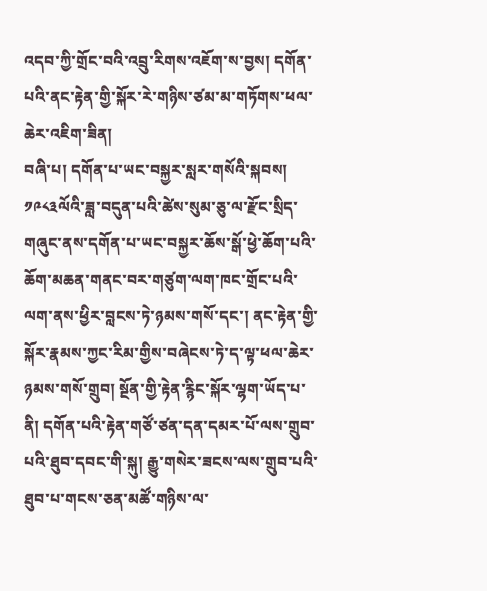འདབ་ཀྱི་གྲོང་བའི་འབྲུ་རིགས་འཇོག་ས་བྱས། དགོན་པའི་ནང་རྟེན་གྱི་སྐོར་རེ་གཉིས་ཙམ་མ་གཏོགས་ཕལ་ཆེར་འཇིག་ཟིན།
བཞི་པ། དགོན་པ་ཡང་བསྐྱར་སླར་གསོའི་སྐབས།
༡༩༨༣ལོའི་ཟླ་བདུན་པའི་ཚེས་སུམ་ཅུ་ལ་རྫོང་སྲིད་གཞུང་ནས་དགོན་པ་ཡང་བསྐྱར་ཆོས་སྒོ་ཕྱེ་ཆོག་པའི་ཆོག་མཆན་གནང་བར་གཙུག་ལག་ཁང་གྲོང་པའི་ལག་ནས་ཕྱིར་བླངས་ཏེ་ཉམས་གསོ་དང་། ནང་རྟེན་གྱི་སྐོར་རྣམས་ཀྱང་རིམ་གྱིས་བཞེངས་ཏེ་ད་ལྟ་ཕལ་ཆེར་ཉམས་གསོ་གྲུབ། སྔོན་གྱི་རྟེན་རྙིང་སྐོར་ལྷག་ཡོད་པ་ནི། དགོན་པའི་རྟེན་གཙོ་ཙན་དན་དམར་པོ་ལས་གྲུབ་པའི་ཐུབ་དབང་གི་སྐུ། རྒྱུ་གསེར་ཟངས་ལས་གྲུབ་པའི་ཐུབ་པ་གངས་ཅན་མཚོ་གཉིས་ལ་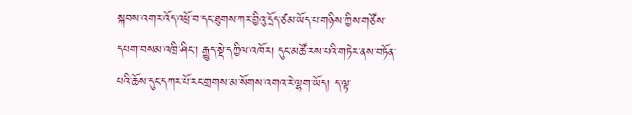སྐབས་འགར་འོད་འཕྲོ་བ་དང་ཐུགས་ཀར་བྱིའུ་དྲོད་ཙམ་ཡོད་པ་གཉིས་ཀྱིས་གཙོས་དཔག་བསམ་འཁྲི་ཤིང་། རྒྱུད་སྡེ་དཀྱིལ་འཁོར། དུང་མཚོ་རས་པའི་གཏེར་ནས་བཏོན་པའི་ཆོས་དུང་དཀར་པོ་རང་གྲགས་མ་སོགས་འགའ་རེ་ལྷག་ཡོད། ད་ལྟ་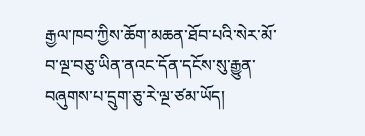རྒྱལ་ཁབ་ཀྱིས་ཆོག་མཆན་ཐོབ་པའི་སེར་མོ་བ་ལྔ་བཅུ་ཡིན་ནའང་དོན་དངོས་སུ་རྒྱུན་བཞུགས་པ་དྲུག་ཅུ་རེ་ལྔ་ཙམ་ཡོད།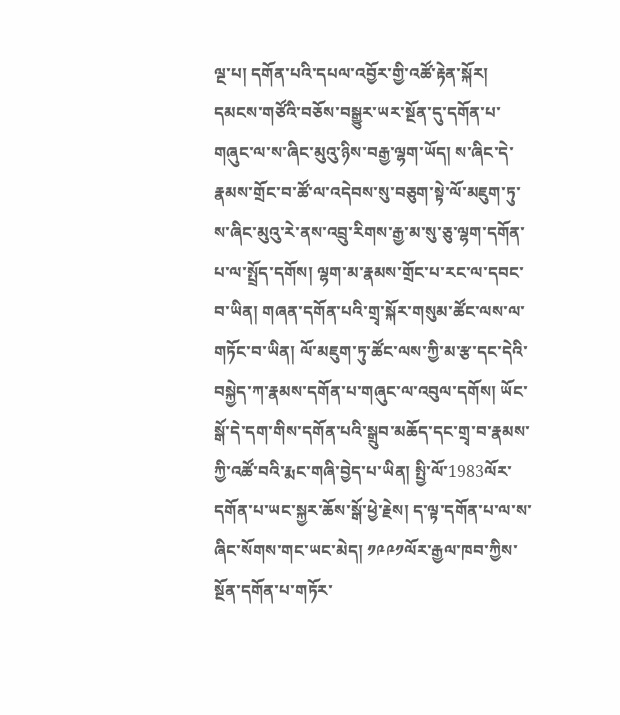ལྔ་པ། དགོན་པའི་དཔལ་འབྱོར་གྱི་འཚོ་རྟེན་སྐོར།
དམངས་གཙོའི་བཅོས་བསྒྱུར་ཡར་སྔོན་དུ་དགོན་པ་གཞུང་ལ་ས་ཞིང་མུའུ་ཉིས་བརྒྱ་ལྷག་ཡོད། ས་ཞིང་དེ་རྣམས་གྲོང་བ་ཚོ་ལ་འདེབས་སུ་བཅུག་སྟེ་ལོ་མཇུག་ཏུ་ས་ཞིང་མུའུ་རེ་ནས་འབྲུ་རིགས་རྒྱ་མ་སུ་ཅུ་ལྷག་དགོན་པ་ལ་སྤྲོད་དགོས། ལྷག་མ་རྣམས་གྲོང་པ་རང་ལ་དབང་བ་ཡིན། གཞན་དགོན་པའི་གྲྭ་སྐོར་གསུམ་ཚོང་ལས་ལ་གཏོང་བ་ཡིན། ལོ་མཇུག་ཏུ་ཚོང་ལས་ཀྱི་མ་རྩ་དང་དེའི་བསྐྱེད་ཀ་རྣམས་དགོན་པ་གཞུང་ལ་འབུལ་དགོས། ཡོང་སྒོ་དེ་དག་གིས་དགོན་པའི་སྒྲུབ་མཆོད་དང་གྲྭ་བ་རྣམས་ཀྱི་འཚོ་བའི་རྨང་གཞི་བྱེད་པ་ཡིན། སྤྱི་ལོ་1983ལོར་དགོན་པ་ཡང་སྐྱར་ཆོས་སྒོ་ཕྱེ་རྗེས། ད་ལྟ་དགོན་པ་ལ་ས་ཞིང་སོགས་གང་ཡང་མེད། ༡༩༩༡ལོར་རྒྱལ་ཁབ་ཀྱིས་སྔོན་དགོན་པ་གཏོར་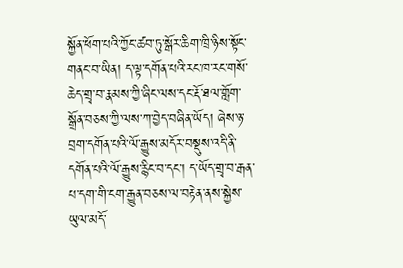སྐྱོན་ཕོག་པའི་ཀྱོང་ཚབ་ཏུ་སྒོར་ཆིག་ཁྲི་ཉིས་སྟོང་གནང་བ་ཡིན། ད་ལྟ་དགོན་པའི་རང་ཁ་རང་གསོ་ཆེད་གྲྭ་བ་རྣམས་ཀྱི་ཞིང་ལས་དང་རྡོ་ཐལ་གློག་སྒྲོན་བཅས་ཀྱི་ལས་ཀ་བྱེད་བཞིན་ཡོད། ཞེས་ཉ་བྲག་དགོན་པའི་ལོ་རྒྱུས་མདོར་བསྡུས་འདི་ནི་དགོན་པའི་ལོ་རྒྱུས་རྙིང་བ་དང་། ད་ཡོད་གྲྭ་བ་རྒན་པ་དག་གི་ངག་རྒྱུན་བཅས་ལ་བརྟེན་ནས་སྐྱེས་ཡུལ་མདོ་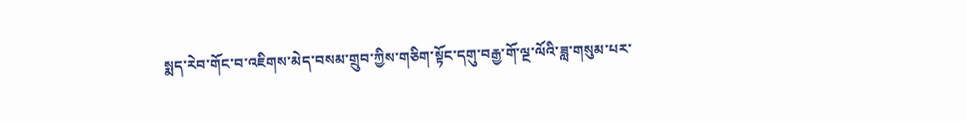སྨད་རེབ་གོང་བ་འཇིགས་མེད་བསམ་གྲུབ་ཀྱིས་གཅིག་སྟོང་དགུ་བརྒྱ་གོ་ལྔ་ལོའི་ཟླ་གསུམ་པར་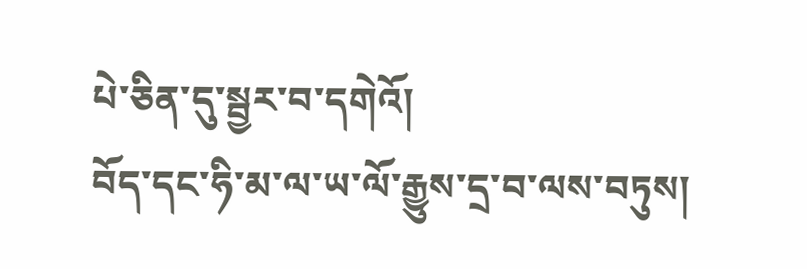པེ་ཅིན་དུ་སྦྱར་བ་དགེའོ།
བོད་དང་ཧི་མ་ལ་ཡ་ལོ་རྒྱུས་དྲ་བ་ལས་བཏུས།